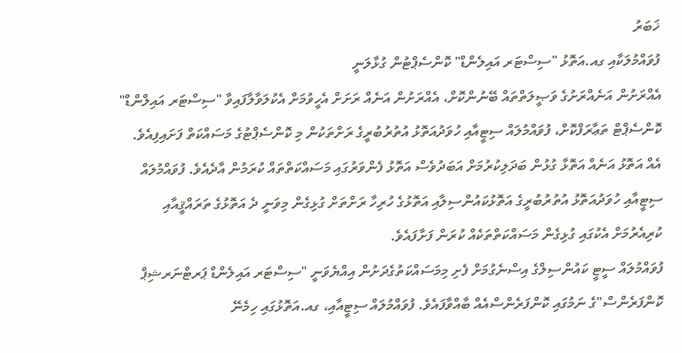ޚަބަރު
ފުވައްމުލަކާއި ގއ.އަތޮޅު "ސިސްޓަރ އައިލެންޑް" ކޮންސެޕްޓުން ގުޅާލަނީ
އެއްރަށުން އަނެއްރަށުގެ ވަޞީލަތްތައް ބޭނުންކޮށް، އެއްރަށުން އަނެއް ރަށަށް އެހީވުމަށް އެކުލަވާލާފައިވާ "ސިސްޓަރ އައިލްންޑް" ކޮންސެޕްޓް ތަޢާރަފްކޮށް، ފުވައްމުލައް ސިޓީއާއި ހުވަދުއަތޮޅު އުތުރުބުރީގެ ރަށްތަކުން މި ކޮންސެޕްޓުގެ މަސައްކަތް ފަށައިފިއެވެ.
އެއް އަތޮޅު އަނެއް އަތޮޅާ ގުޅުން ބަދަލިކުރުމަށް އަބަދުވެސް އަތޮޅު ފެންވަރުގައި މަސައްކަތްތައް ކުރަމުން އާދެއެވެ. ފުވައްމުލައް ސިޓީއާއި ހުވަދުއަތޮޅު އުތުރުބުރީގެ އަތޮޅުކައުންސިލާއި އަތޮޅުގެ ހުރިހާ ރަށްތަށް ގުޅިގެން މިވަނީ ދެ އަތޮޅުގެ ތަރައްޤީއާއި ކުރިއެރުމަށް އެކުގައި ގުޅިގެން މަސައްކަތްތަކެއް ކުރަން ފަށާފައެވެ.
ފުވައްމުލައް ސީޓީ ކައުންސިލްގެ އިސްނެގުމަށް ފެށި މިމަސައްކަތުގެދަށުން އިއްޔެވަނީ "ސިސްޓަރ އައިލެންޑް ޕަރޓްނަރޝިޕް ކޮންފަރެންސް"ގެ ނަމުގައި ކޮންފަރެންސްއެއް ބާއްވާފައެވެ. ފުވައްމުލައް ސިޓީއާއި، ގއ.އަތޮޅުގައި ހިމެނޭ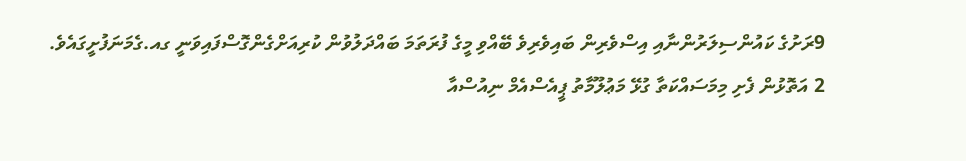9ރަށުގެ ކައުންސިލަރުންނާއި އިސްވެރިން ބައިވެރިވެ ބޭއްވި މީގެ ފުރަތަމަ ބައްދަލުވުން ކުރިއަށްގެންގޮސްފައިވަނީ ގއ.ގެމަނަފުށީގައެވެ.
2 އަތޮޅުން ފެށި މިމަސައްކަތާ ގުޅޭ މަޢުލޫމާތު ޕީއެސްއެމް ނިއުސްއާ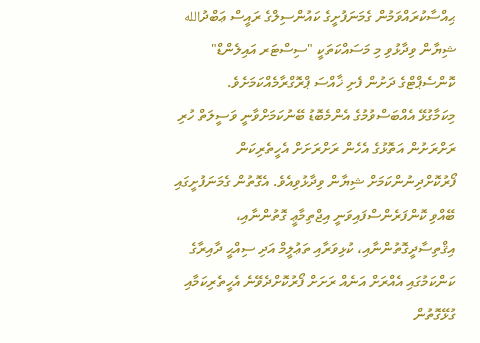ޙިއްސާކުރައްވަމުން ގެމަނަފުށީގެ ކައުންސިލްގެ ރައީސް ޢަބްދުالله ޝިޔާން ވިދާޅުވި މި މަސައްކަތަކީ "ސިސްޓަރ އައިލެންޑް" ކޮންސެޕްޓްގެ ދަށުން ފެށި ޚާއްސަ ޕްރޮގްރާމެއްކަމަށެވެ.
މިކަމާގުޅޭ އެއްބަސްވުމުގެ އެންމެބޮޑު ބޭނުކަމަށްވާނީ ވަސީލަތް ހުރި ރަށްރަށުން އަތޮޅުގެ އެހެން ރަށްރަށަށް އެހީތެރިކަން ފޯރުކޮށްދިނުންކަމަށް ޝިޔާން ވިދާޅުވިއެވެ. އެގޮތުން ގެމަނަފުށީގައި ބޭއްވި ކޮންފަރެންސްފައިވަނީ އިޖްތިމާޢީ ގޮތުންނާއި، އިޤްތިސާދީގޮތުންނާއި، ކުޅިވަރާއި ތަޢުލީމް އަދި ސިއްޙީ ދާއިރާގެ ކަންކަމުގައި އެއްރަށް އަނެއް ރަށަށް ފޯރުކޮށްދެވޭނެ އެހީތެރިކަމާއި ގުޅޭގޮތުން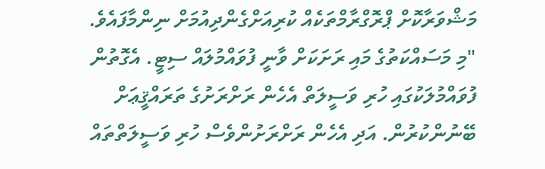މަޝްވަރާކޮށް ޕްރޮގްރާމްތަކެއް ކުރިއަށްގެންދިއުމަށް ނިންމާފައެވެ.
"މި މަސައްކަތުގެ މައި ރަށަކަށް ވާނީ ފުވައްމުލައް ސިޓީ. އެގޮތުން ފުވައްމުލަކުގައި ހުރި ވަސީލަތް އެހެން ރަށްރަށުގެ ތަރައްޤީޢަށް ބޭނުންކުރުން. އަދި އެހެން ރަށްރަށުންވެސް ހުރި ވަސީލަތްތައް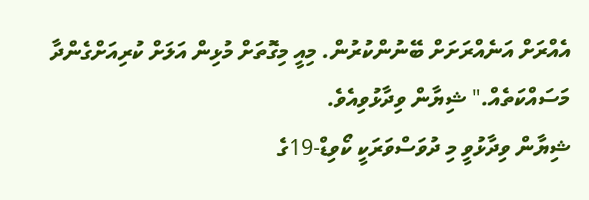އެއްރަށް އަނެއްރަށަށް ބޭނުންކުރުން. މިއީ މިގޮތަށް މުޅިން އަލަށް ކުރިއަށްގެންދާ މަސައްކަތެއް." ޝިޔާން ވިދާޅުވިއެވެ.
ޝިޔާން ވިދާޅުވީ މި ދުވަސްވަރަކީ ކޯވިޑް-19ގެ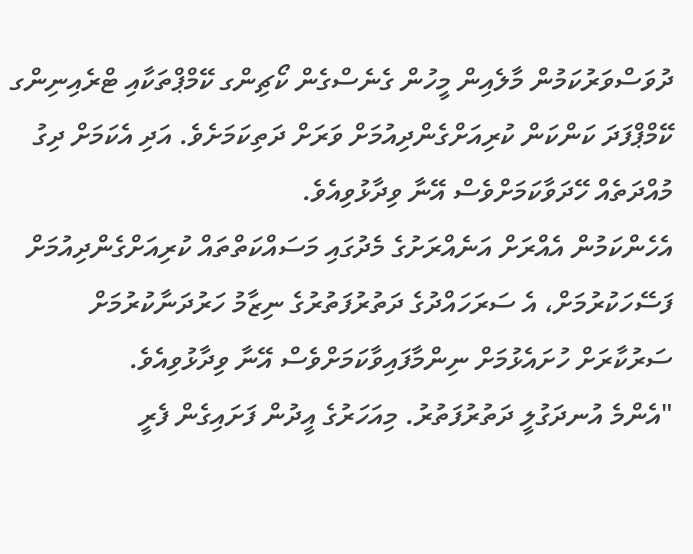ދުވަސްވަރުކަމުން މާލެއިން މީހުން ގެނެސްގެން ކޯޗިންގ ކޭމްޕްތަކާއި ޓްރެއިނިންގ ކޭމްޕްފަދަ ކަންކަން ކުރިއަށްގެންދިއުމަށް ވަރަށް ދަތިކަމަށެވެ. އަދި އެކަމަށް ދިގު މުއްދަތެއް ހޭދަވާކަމަށްވެސް އޭނާ ވިދާޅުވިއެވެ.
އެހެންކަމުން އެއްރަށް އަނެއްރަށުގެ މެދުގައި މަސައްކަތްތައް ކުރިއަށްގެންދިއުމަށް ފަސޭހަކުރުމަށް، އެ ސަރަހައްދުގެ ދަތުރުފަތުރުގެ ނިޒާމު ހަރުދަނާކުރުމަށް ސަރުކާރަށް ހުށައެޅުމަށް ނިންމާފައިވާކަމަށްވެސް އޭނާ ވިދާޅުވިއެވެ.
"އެންމެ އުނދަގުލީ ދަތުރުފަތުރު. މިއަހަރުގެ އީދުން ފަށައިގެން ފެރީ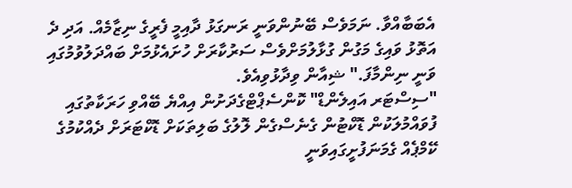އެބަބާއްވާ. ނަމަވެސް ބޭނުންވަނީ ރަނގަޅު ދާއިމީ ފެރީގެ ނިޒާމެއް. އަދި ދެ އަތޮޅު ވައިގެ މަގުން ގުޅާލުމަށްވެސް ސަރުކާރަށް ހުށައެޅުމަށް ބައްދަލުވުމުގައި ވަނީ ނިންމާފަ." ޝިއާން ވިދާޅުވިއެވެ.
"ސިސްޓަރ އައިލެންޑް" ކޮންސެޕްޓްގެދަށުން އިއްޔެ ބޭއްވި ހަރަކާތުގައި ފުވައްމުލަކުން ޑޮކްޓުން ގެނެސްގެން ލޮލުގެ ބަލިތަކަށް ޑޮކްޓަރަށް ދެއްކުމުގެ ކޭމްޕެއް ގެމަނަފުށީގައިވަނީ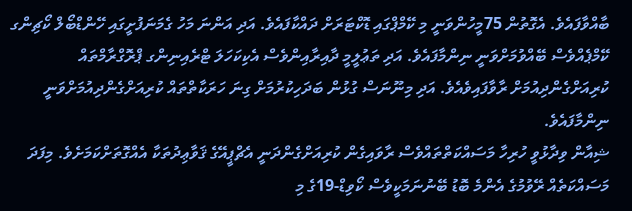ބާއްވާފައެވެ. އެގޮތުން 75މީހުންވަނީ މި ކޭމްޕްގައި ޑޮކްޓަރަށް ދައްކާފައެވެ. އަދި އަންނަ މަހު ގެމަނަފުށީގައި ހޭންޑްބޯލް ކޯޗިންގ ކޭމްޕެއްވެސް ބޭއްވުމަށްވަނީ ނިންމާފައެވެ. އަދި ތަޢުލީމީ ދާއިރާއިންވެސް އެކިކަހަލަ ޓްރެއިނިންގ ޕްރޮގްރާމްތައް ކުރިއަށްގެންދިއުމަށް ރާވާފައިވެއެވެ. އަދި މިނޫނަސް ގުޅުން ބަދަހިކުރުމަށް ގިނަ ހަރަކާތްތައް ކުރިއަށްގެންދިއުމަށްވަނީ ނިންމާފައެވެ.
ޝިއާން ވިދާޅުވީ ހުރިހާ މަސައްކަތްތައްވެސް ރާވައިގެން ކުރިއަށްގެންދަނީ އެޗްޕީއޭގެ ޤަވާޢިދުތަކާ އެއްގޮތަށްކަމަށެވެ. މިފަދަ މަސައްކަތެއް ރޭވުމުގެ އެންމެ ބޮޑު ބޭނުނަމަކީވެސް ކޯވިޑް-19ގެ މި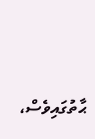ޙާތުގައިވެސް،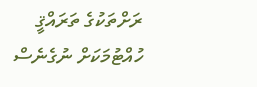ރަށްތަކުގެ ތަރައްޤީ ހުއްޓުމަކަށް ނުގެނެސް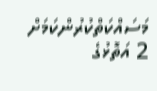މަސައްކަތްކުރުންކަމަށް 2 އަތޮޅުގެ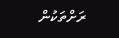ރަށްތަކުން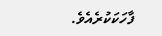ފާހަކަކުރެއެވެ.